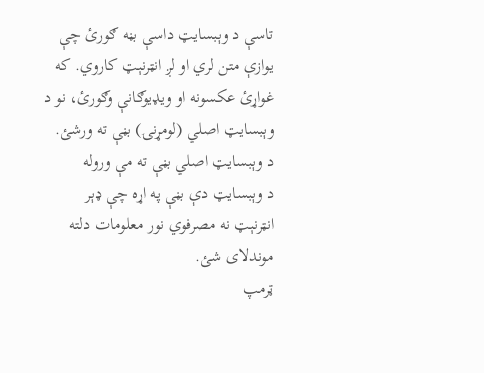تاسې د وېبسایټ داسې بڼه ګورئ چې یوازې متن لري او لږ انټرنېټ کاروي. که غواړئ عکسونه او ویډیوګانې وګورئ، نو د وېبسایټ اصلي (لومړنۍ) بڼې ته ورشئ.
د وېبسایټ اصلي بڼې ته مې وروله
د وېبسایټ دې بڼې په اړه چې ډېر انټرنېټ نه مصرفوي نور معلومات دلته موندلای شئ.
ټرمپ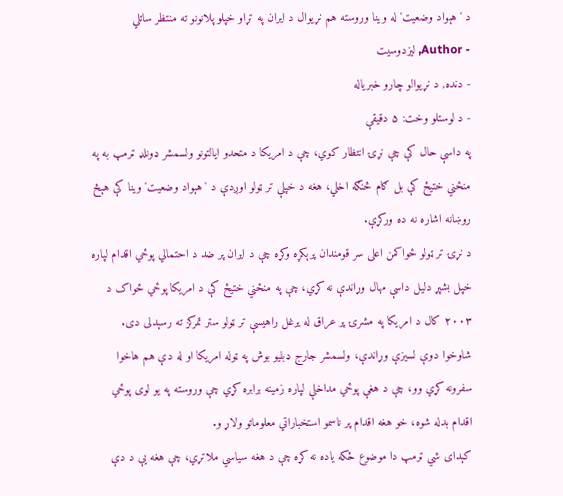د 'هېواد وضعیت' له وینا وروسته هم نړیوال د ایران په تړاو خپلو پلانونو ته منتظر ساتلي
- Author, لیزدوسیت
- دنده, د نړیوالو چارو خبریاله
- د لوستلو وخت: ۵ دقیقې
په داسې حال کې چې نړۍ انتظار کوي، چې د امريکا د متحدو ايالتونو ولسمشر ډونلډ ټرمپ به په منځني ختيځ کې بل ګام څنګه اخلي، هغه د خپلې تر ټولو اوږدې د 'هېواد وضعیت' وینا کې هېڅ روښانه اشاره نه ده ورکړې.
د نړۍ تر ټولو ځواکمن اعلی سر قومندان پرېکړه وکړه چې د ايران پر ضد د احتمالي پوځي اقدام لپاره خپل بشپړ دليل داسې مهال وړاندې نه کړي، چې په منځني ختيځ کې د امريکا پوځي ځواک د ۲۰۰۳ کال د امريکا په مشرۍ پر عراق له يرغل راهيسې تر ټولو ستر تمرکز ته رسېدلی دی.
شاوخوا دوې لسيزې وړاندې، ولسمشر جارج ډبلیو بوش په ټوله امريکا او له دې هم هاخوا سفرونه کړي وو، چې د هغې پوځي مداخلې لپاره زمينه برابره کړي چې وروسته په يو لوی پوځي اقدام بدله شوه، خو هغه اقدام پر ناسمو استخباراتي معلوماتو ولاړ و.
کېدای شي ټرمپ دا موضوع ځکه ياده نه کړه چې د هغه سياسي ملاتړي، چې هغه يې د دې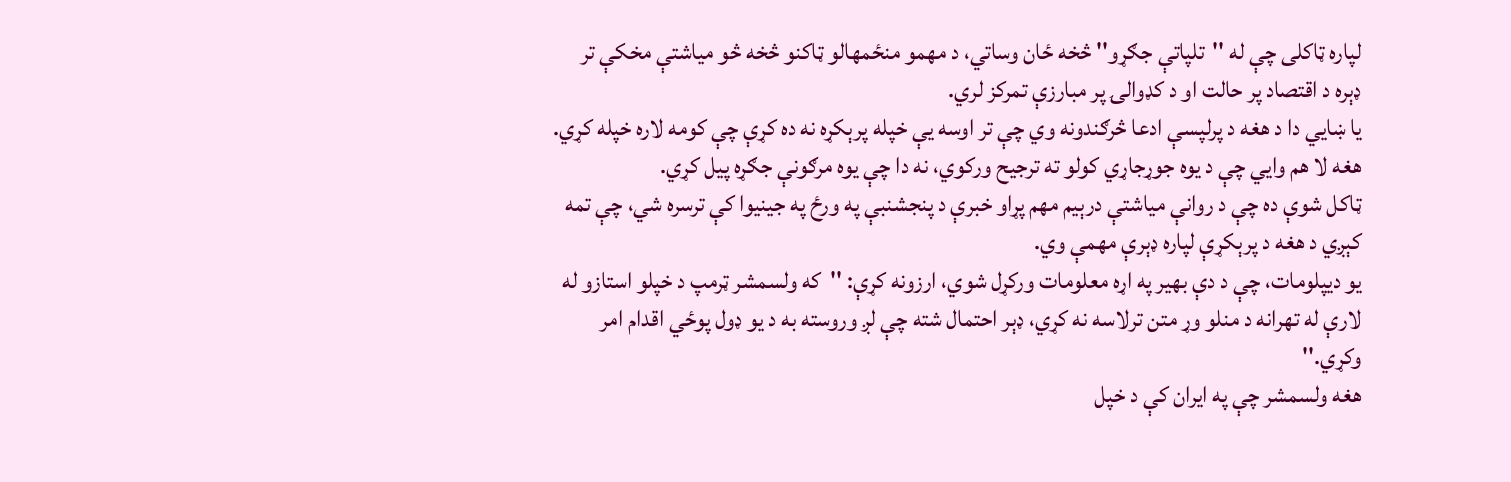لپاره ټاکلی چې له ''تلپاتې جګړو'' څخه ځان وساتي، د مهمو منځمهالو ټاکنو څخه څو مياشتې مخکې تر ډېره د اقتصاد پر حالت او د کډوالۍ پر مبارزې تمرکز لري.
يا ښايي دا د هغه د پرلپسې ادعا څرګندونه وي چې تر اوسه يې خپله پرېکړه نه ده کړې چې کومه لاره خپله کړي. هغه لا هم وايي چې د يوه جوړجاړي کولو ته ترجيح ورکوي، نه دا چې يوه مرګونې جګړه پيل کړي.
ټاکل شوې ده چې د روانې مياشتې درېيم مهم پړاو خبرې د پنجشنبې په ورځ په جینیوا کې ترسره شي، چې تمه کېږي د هغه د پرېکړې لپاره ډېرې مهمې وي.
يو ديپلومات، چې د دې بهير په اړه معلومات ورکړل شوي، ارزونه کړې: ''که ولسمشر ټرمپ د خپلو استازو له لارې له تهرانه د منلو وړ متن ترلاسه نه کړي، ډېر احتمال شته چې لږ وروسته به د يو ډول پوځي اقدام امر وکړي.''
هغه ولسمشر چې په ايران کې د خپل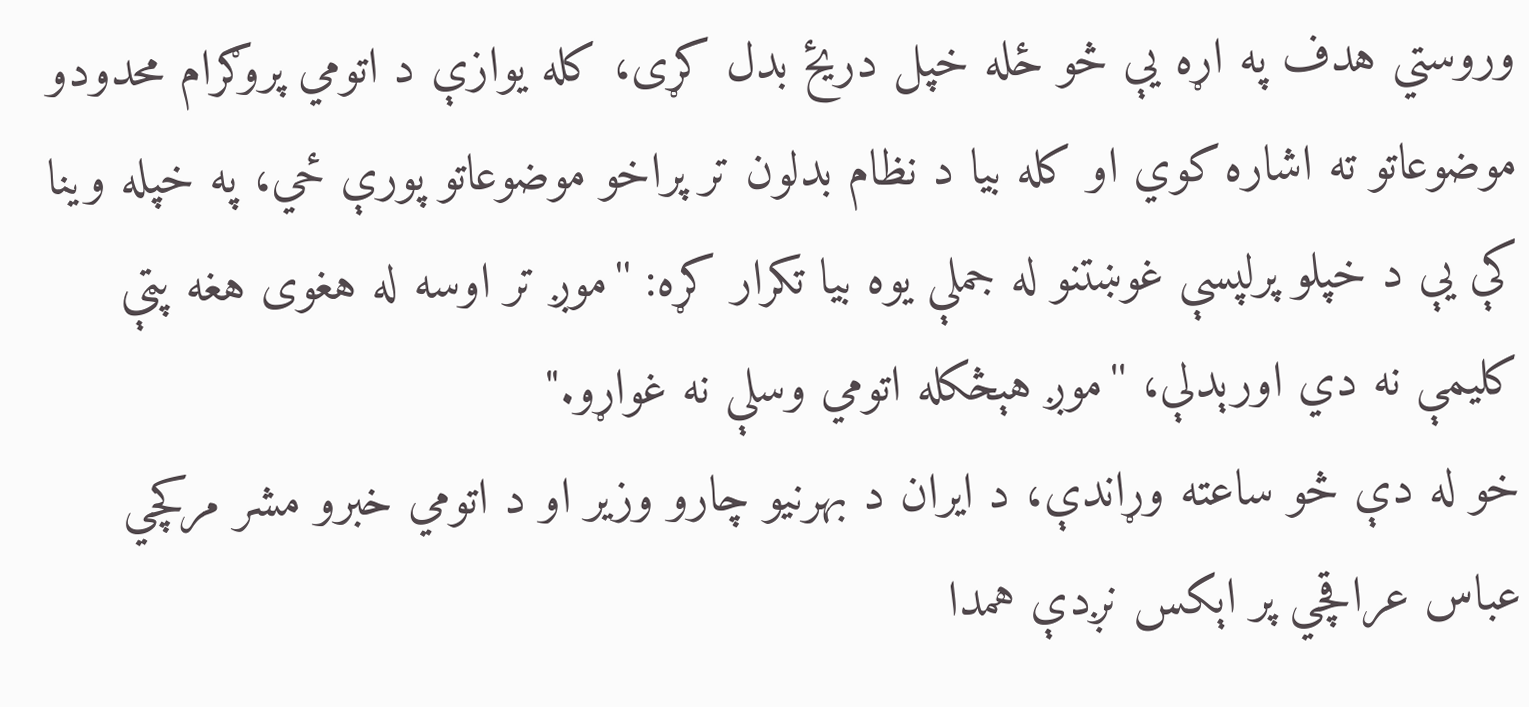وروستي هدف په اړه يې څو ځله خپل دريځ بدل کړی، کله يوازې د اتومي پروګرام محدودو موضوعاتو ته اشاره کوي او کله بيا د نظام بدلون تر پراخو موضوعاتو پورې ځي، په خپله وينا کې يې د خپلو پرلپسې غوښتنو له جملې يوه بيا تکرار کړه: ''موږ تر اوسه له هغوی هغه پټې کلیمې نه دي اورېدلې، ''موږ هېڅکله اتومي وسلې نه غواړو."
خو له دې څو ساعته وړاندې، د ايران د بهرنيو چارو وزير او د اتومي خبرو مشر مرکچي عباس عراقچي پر اېکس نږدې همدا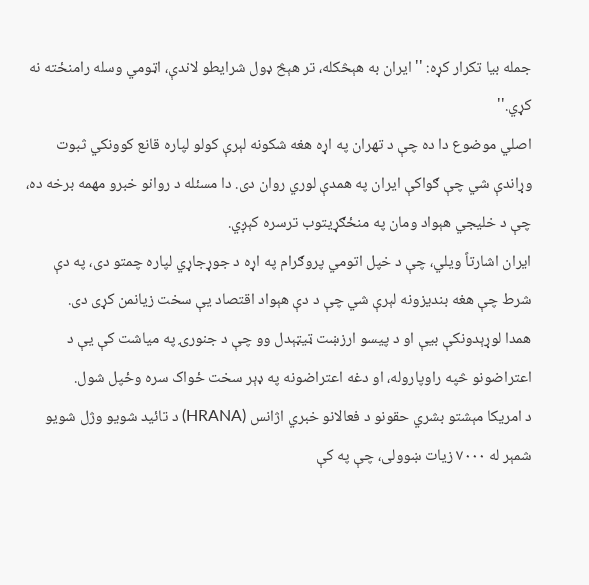جمله بيا تکرار کړه: ''ايران به هېڅکله، تر هېڅ ډول شرايطو لاندې، اټومي وسله رامنځته نه کړي.''
اصلي موضوع دا ده چې د تهران په اړه هغه شکونه لېرې کولو لپاره قانع کوونکي ثبوت وړاندې شي چې ګواکې ايران په همدې لوري روان دی. دا مسئله د روانو خبرو مهمه برخه ده، چې د خليجي هېواد ومان په منځګړيتوب ترسره کېږي.
ايران اشارتاً ویلي، چې د خپل اتومي پروګرام په اړه د جوړجاړي لپاره چمتو دی، په دې شرط چې هغه بنديزونه لېرې شي چې د دې هېواد اقتصاد يې سخت زيانمن کړی دی.
همدا لوړېدونکې بيې او د پيسو ارزښت ټيټېدل وو چې د جنورۍ په مياشت کې يې د اعتراضونو څپه راوپاروله، او دغه اعتراضونه په ډېر سخت ځواک سره وځپل شول.
د امریکا مېشتو بشري حقونو د فعالانو خبري اژانس (HRANA) د تائيد شويو وژل شويو شمېر له ۷۰۰۰ زيات ښوولی، چې په کې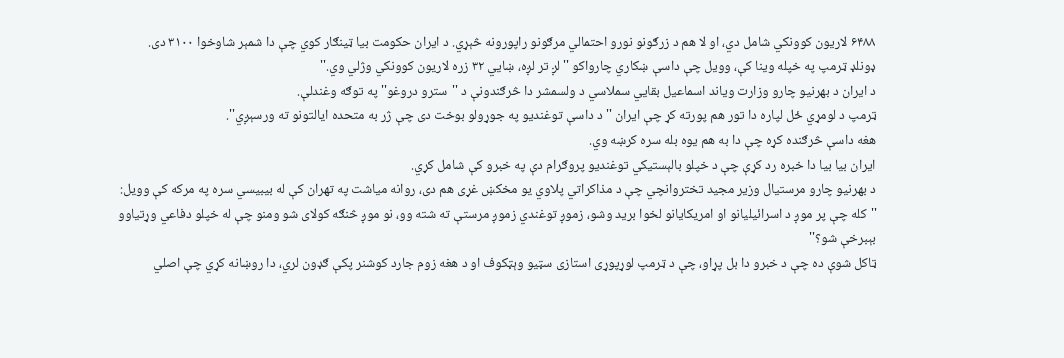۶۴۸۸ لاريون کوونکي شامل دي، او لا هم د زرګونو نورو احتمالي مرګونو راپورونه څېړي. د ايران حکومت بيا ټينګار کوي چې دا شمېر شاوخوا ۳۱۰۰ دی.
ډونلډ ټرمپ په خپله وينا کې، وويل چې داسې ښکاري چارواکو ''لږ تر لږه، ښايي ۳۲ زره لاريون کوونکي وژلي وي.''
د ايران د بهرنيو چارو وزارت وياند اسماعیل بقايي سملاسي د ولسمشر دا څرګندونې د ''سترو دروغو'' په توګه وغندلې.
ټرمپ د لومړي ځل لپاره دا تور هم پورته کړ چې ايران ''د داسې توغنديو په جوړولو بوخت دی چې ژر به متحده ايالتونو ته ورسېږي''.
هغه داسې څرګنده کړه چې دا به هم يوه بله سره کرښه وي.
ايران بيا بيا دا خبره رد کړې چې د خپلو بالېستيکي توغنديو پروګرام دې په خبرو کې شامل کړي.
د بهرنيو چارو مرستيال وزير مجید تختروانچي چې د مذاکراتي پلاوي يو مخکښ غړی هم دی، روانه مياشت په تهران کې له بيبيسي سره په مرکه کې وويل: ''کله چې پر موږ د اسرائيليانو او امريکايانو لخوا بريد وشو، زموږ توغندي زموږ مرستې ته شته وو، نو موږ څنګه کولای شو ومنو چې له خپلو دفاعي وړتياوو بېبرخې شو؟''
ټاکل شوې ده چې د خبرو دا بل پړاو، چې د ټرمپ لوړپوړی استازی سټیو وېټکوف او د هغه زوم جارد کوشنر پکې ګډون لري، دا روښانه کړي چې اصلي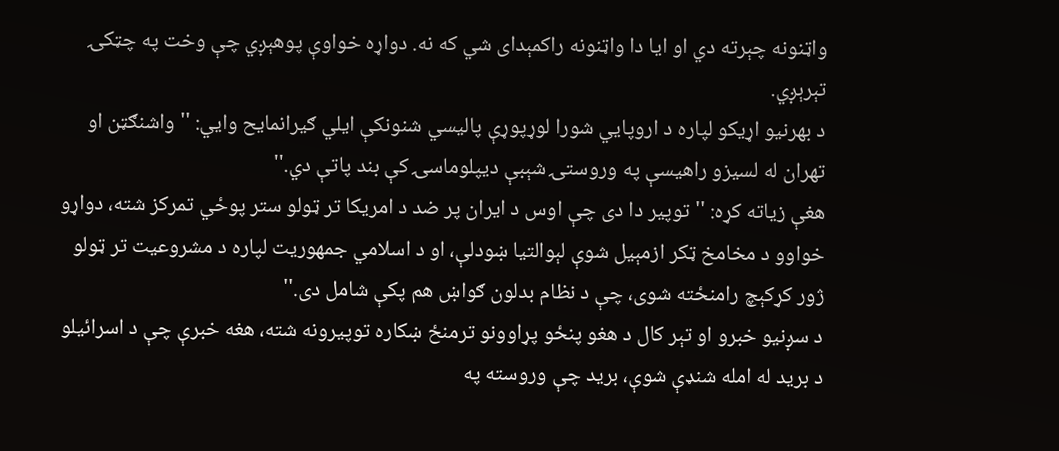واټنونه چېرته دي او ايا دا واټنونه راکمېدای شي که نه. دواړه خواوې پوهېږي چې وخت په چټکۍ تېرېږي.
د بهرنیو اړیکو لپاره د اروپايي شورا لوړپوړې پاليسي شنونکې ایلي ګیرانمایح وايي: ''واشنګټن او تهران له لسيزو راهيسې په وروستۍ شېبې ديپلوماسۍ کې بند پاتې دي.''
هغې زياته کړه: ''توپير دا دی چې اوس د ايران پر ضد د امريکا تر ټولو ستر پوځي تمرکز شته، دواړو خواوو د مخامخ ټکر ازمېيل شوې لېوالتيا ښودلې، او د اسلامي جمهوريت لپاره د مشروعيت تر ټولو ژور کړکېچ رامنځته شوی، چې د نظام بدلون ګواښ هم پکې شامل دی.''
د سږنيو خبرو او تېر کال د هغو پنځو پړاوونو ترمنځ ښکاره توپيرونه شته، هغه خبرې چې د اسرائيلو د بريد له امله شنډې شوې، بريد چې وروسته په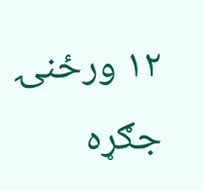۱۲ ورځنۍ جګړه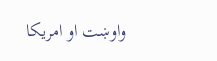واوښت او امريکا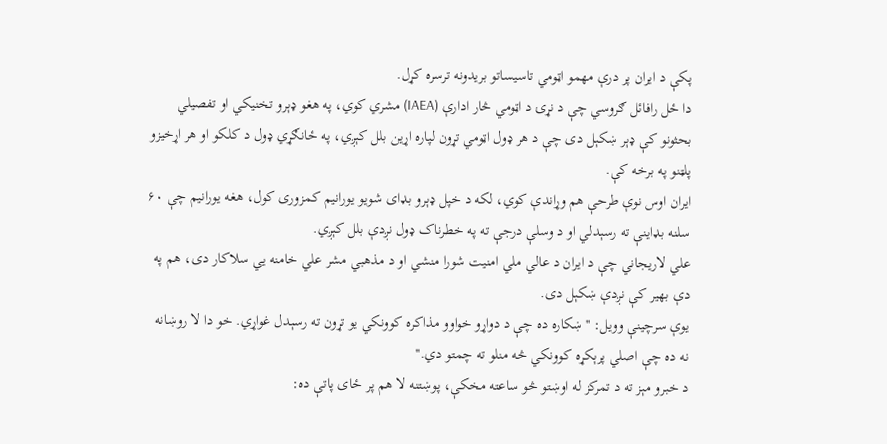پکې د ايران پر درې مهمو اټومي تاسيساتو بريدونه ترسره کړل.
دا ځل رافائل ګروسي چې د نړۍ د اټومي څار ادارې (IAEA) مشري کوي، په هغو ډېرو تخنيکي او تفصيلي بحثونو کې ډېر ښکېل دی چې د هر ډول اټومي تړون لپاره اړين بلل کېږي، په ځانګړي ډول د کلکو او هر اړخيزو پلټنو په برخه کې.
ايران اوس نوې طرحې هم وړاندې کوي، لکه د خپل ډېرو بډای شويو يورانيم کمزوری کول، هغه يورانيم چې ۶۰ سلنه بډاينې ته رسېدلي او د وسلې درجې ته په خطرناک ډول نږدې بلل کېږي.
علي لاریجاني چې د ايران د عالي ملي امنيت شورا منشي او د مذهبي مشر علي خامنه يي سلاکار دی، هم په دې بهير کې نږدې ښکېل دی.
يوې سرچينې وويل: ''ښکاره ده چې د دواړو خواوو مذاکره کوونکي يو تړون ته رسېدل غواړي. خو دا لا روښانه نه ده چې اصلي پرېکړه کوونکي څه منلو ته چمتو دي.''
د خبرو مېز ته د تمرکز له اوښتو څو ساعته مخکې، پوښتنه لا هم پر ځای پاتې ده: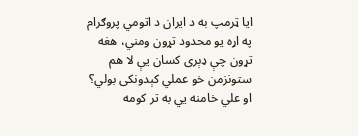ايا ټرمپ به د ايران د اتومي پروګرام په اړه يو محدود تړون ومني، هغه تړون چې ډېری کسان يې لا هم ستونزمن خو عملي کېدونکی بولي؟
او علي خامنه يي به تر کومه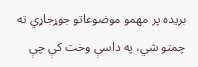بریده پر مهمو موضوعاتو جوړجاړي ته چمتو شي، په داسې وخت کې چې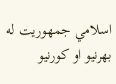اسلامي جمهوريت له بهرنيو او کورنيو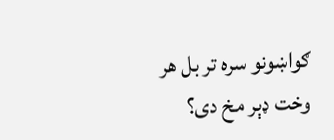ګواښونو سره تر بل هر وخت ډېر مخ دی؟